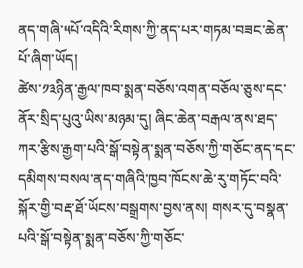ནད་གཞི་༥པོ་འདིའི་རིགས་ཀྱི་ནད་པར་གཏམ་བཟང་ཆེན་པོ་ཞིག་ཡོད།
ཚེས་༡༣ཉིན་རྒྱལ་ཁབ་སྨན་བཅོས་འགན་བཅོལ་ཅུས་དང་ནོར་སྲིད་པུའུ་ཡིས་མཉམ་དུ། ཞིང་ཆེན་བརྒལ་ནས་ཐད་ཀར་རྩིས་རྒྱག་པའི་སྒོ་བསྟེན་སྨན་བཅོས་ཀྱི་གཅོང་ནད་དང་དམིགས་བསལ་ནད་གཞིའི་ཁྱབ་ཁོངས་ཆེ་རུ་གཏོང་བའི་སྐོར་གྱི་བརྡ་ཐོ་ཡོངས་བསྒྲགས་བྱས་ནས། གསར་དུ་བསྣན་པའི་སྒོ་བསྟེན་སྨན་བཅོས་ཀྱི་གཅོང་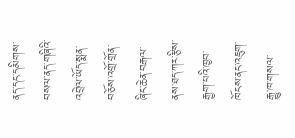ནད་དང་དམིགས་བསལ་ནད་གཞིའི་འབྲེལ་ཡོད་སྨན་བཅོས་འགྲོ་གྲོན་ཞིང་ཆེན་བརྒལ་ནས་ཐད་ཀར་རྩིས་རྒྱག་པའི་ཁྱབ་ཁོངས་ནང་འཇུག་རྒྱུ་ཁ་གསལ་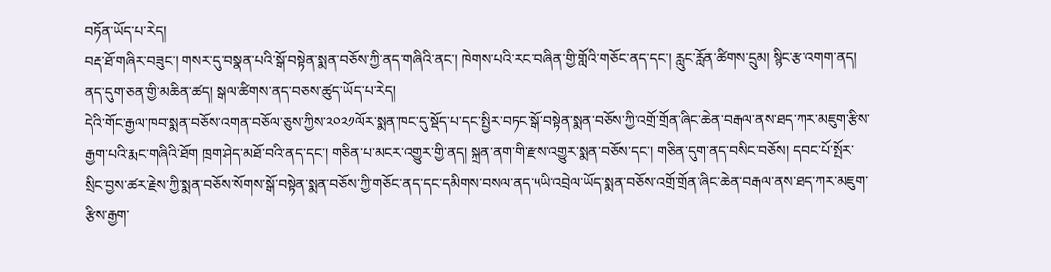བཏོན་ཡོད་པ་རེད།
བརྡ་ཐོ་གཞིར་བཟུང་། གསར་དུ་བསྣན་པའི་སྒོ་བསྟེན་སྨན་བཅོས་ཀྱི་ནད་གཞིའི་ནང་། ཁེགས་པའི་རང་བཞིན་གྱི་གློའི་གཅོང་ནད་དང་། རླུང་རློན་ཚིགས་དྲུམ། སྙིང་རྩ་འགག་ནད། ནད་དུག་ཅན་གྱི་མཆིན་ཚད། སྒལ་ཚིགས་ནད་བཅས་ཚུད་ཡོད་པ་རེད།
དེའི་གོང་རྒྱལ་ཁབ་སྨན་བཅོས་འགན་བཅོལ་ཅུས་ཀྱིས་༢༠༢༡ལོར་སྨན་ཁང་དུ་སྡོད་པ་དང་སྤྱིར་བཏང་སྒོ་བསྟེན་སྨན་བཅོས་ཀྱི་འགྲོ་གྲོན་ཞིང་ཆེན་བརྒལ་ནས་ཐད་ཀར་མཇུག་རྩིས་རྒྱག་པའི་རྨང་གཞིའི་ཐོག ཁྲག་ཤེད་མཐོ་བའི་ནད་དང་། གཅིན་པ་མངར་འགྱུར་གྱི་ནད། སྐྲན་ནག་གི་རྫས་འགྱུར་སྨན་བཅོས་དང་། གཅིན་དུག་ནད་བསིང་བཅོས། དབང་པོ་སྤོར་སྲིང་བྱས་ཚར་རྗེས་ཀྱི་སྨན་བཅོས་སོགས་སྒོ་བསྟེན་སྨན་བཅོས་ཀྱི་གཅོང་ནད་དང་དམིགས་བསལ་ནད་༥ཡི་འབྲེལ་ཡོད་སྨན་བཅོས་འགྲོ་གྲོན་ཞིང་ཆེན་བརྒལ་ནས་ཐད་ཀར་མཇུག་རྩིས་རྒྱག་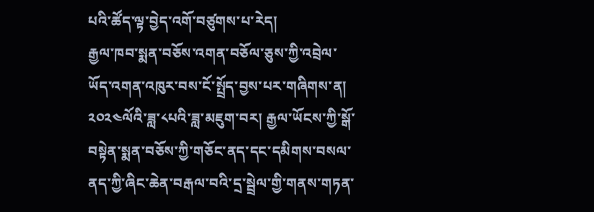པའི་ཚོད་ལྟ་བྱེད་འགོ་བཙུགས་པ་རེད།
རྒྱལ་ཁབ་སྨན་བཅོས་འགན་བཅོལ་ཅུས་ཀྱི་འབྲེལ་ཡོད་འགན་འཁུར་བས་ངོ་སྤྲོད་བྱས་པར་གཞིགས་ན། ༢༠༢༤ལོའི་ཟླ་༨པའི་ཟླ་མཇུག་བར། རྒྱལ་ཡོངས་ཀྱི་སྒོ་བསྟེན་སྨན་བཅོས་ཀྱི་གཅོང་ནད་དང་དམིགས་བསལ་ནད་ཀྱི་ཞིང་ཆེན་བརྒལ་བའི་དྲ་སྦྲེལ་གྱི་གནས་གཏན་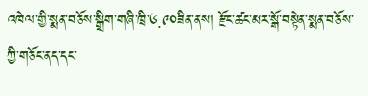འཁེལ་གྱི་སྨན་བཅོས་སྒྲིག་གཞི་ཁྲི་༦.༩༠ཟིན་ནས། རྫོང་ཚང་མར་སྒོ་བསྟེན་སྨན་བཅོས་ཀྱི་གཅོང་ནད་དང་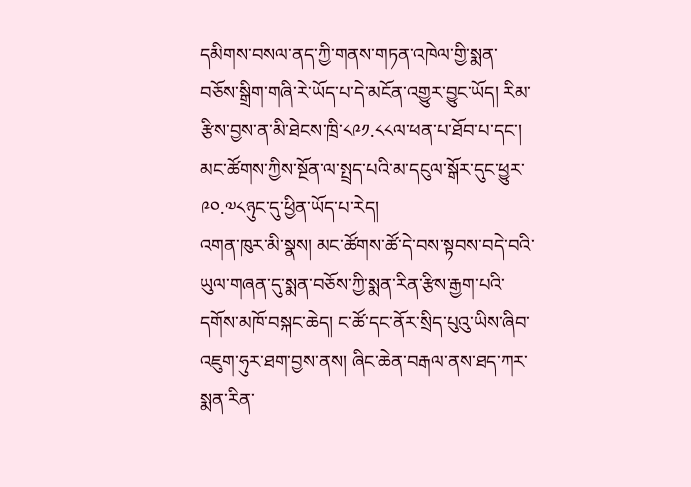དམིགས་བསལ་ནད་ཀྱི་གནས་གཏན་འཁེལ་གྱི་སྨན་བཅོས་སྒྲིག་གཞི་རེ་ཡོད་པ་དེ་མངོན་འགྱུར་བྱུང་ཡོད། རིམ་རྩིས་བྱས་ན་མི་ཐེངས་ཁྲི་༨༩༡.༨༨ལ་ཕན་པ་ཐོབ་པ་དང་། མང་ཚོགས་ཀྱིས་སྔོན་ལ་སྤྲད་པའི་མ་དངུལ་སྒོར་དུང་ཕྱུར་༩༠.༧༨ཉུང་དུ་ཕྱིན་ཡོད་པ་རེད།
འགན་ཁུར་མི་སྣས། མང་ཚོགས་ཚོ་དེ་བས་སྟབས་བདེ་བའི་ཡུལ་གཞན་དུ་སྨན་བཅོས་ཀྱི་སྨན་རིན་རྩིས་རྒྱག་པའི་དགོས་མཁོ་བསྐང་ཆེད། ང་ཚོ་དང་ནོར་སྲིད་པུའུ་ཡིས་ཞིབ་འཇུག་ཧུར་ཐག་བྱས་ནས། ཞིང་ཆེན་བརྒལ་ནས་ཐད་ཀར་སྨན་རིན་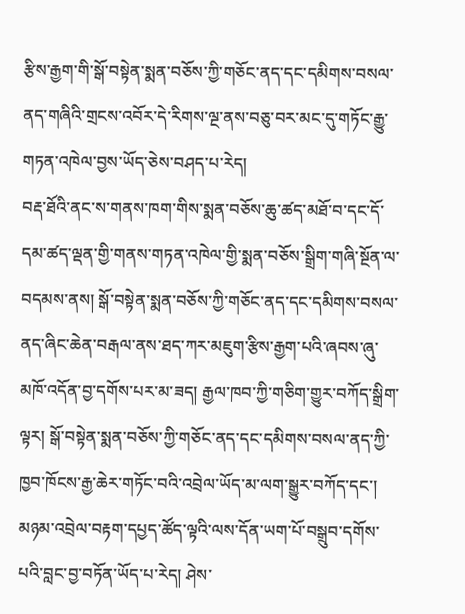རྩིས་རྒྱག་གི་སྒོ་བསྟེན་སྨན་བཅོས་ཀྱི་གཅོང་ནད་དང་དམིགས་བསལ་ནད་གཞིའི་གྲངས་འབོར་དེ་རིགས་ལྔ་ནས་བཅུ་བར་མང་དུ་གཏོང་རྒྱུ་གཏན་འཁེལ་བྱས་ཡོད་ཅེས་བཤད་པ་རེད།
བརྡ་ཐོའི་ནང་ས་གནས་ཁག་གིས་སྨན་བཅོས་ཆུ་ཚད་མཐོ་བ་དང་དོ་དམ་ཚད་ལྡན་གྱི་གནས་གཏན་འཁེལ་གྱི་སྨན་བཅོས་སྒྲིག་གཞི་སྔོན་ལ་བདམས་ནས། སྒོ་བསྟེན་སྨན་བཅོས་ཀྱི་གཅོང་ནད་དང་དམིགས་བསལ་ནད་ཞིང་ཆེན་བརྒལ་ནས་ཐད་ཀར་མཇུག་རྩིས་རྒྱག་པའི་ཞབས་ཞུ་མཁོ་འདོན་བྱ་དགོས་པར་མ་ཟད། རྒྱལ་ཁབ་ཀྱི་གཅིག་གྱུར་བཀོད་སྒྲིག་ལྟར། སྒོ་བསྟེན་སྨན་བཅོས་ཀྱི་གཅོང་ནད་དང་དམིགས་བསལ་ནད་ཀྱི་ཁྱབ་ཁོངས་རྒྱ་ཆེར་གཏོང་བའི་འབྲེལ་ཡོད་མ་ལག་སྒྱུར་བཀོད་དང་། མཉམ་འབྲེལ་བརྟག་དཔྱད་ཚོད་ལྟའི་ལས་དོན་ཡག་པོ་བསྒྲུབ་དགོས་པའི་བླང་བྱ་བཏོན་ཡོད་པ་རེད། ཤེས་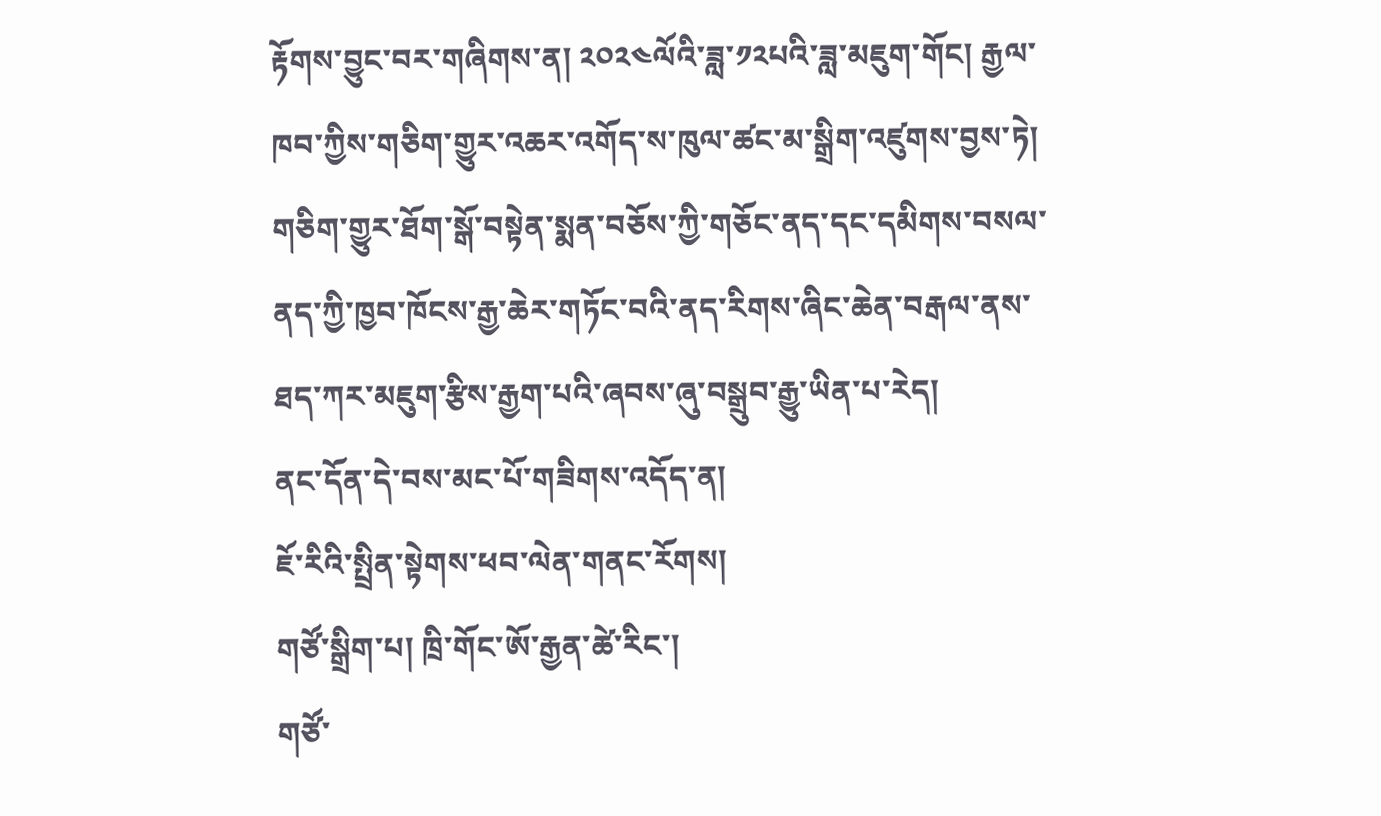རྟོགས་བྱུང་བར་གཞིགས་ན། ༢༠༢༤ལོའི་ཟླ་༡༢པའི་ཟླ་མཇུག་གོང། རྒྱལ་ཁབ་ཀྱིས་གཅིག་གྱུར་འཆར་འགོད་ས་ཁུལ་ཚང་མ་སྒྲིག་འཛུགས་བྱས་ཏེ། གཅིག་གྱུར་ཐོག་སྒོ་བསྟེན་སྨན་བཅོས་ཀྱི་གཅོང་ནད་དང་དམིགས་བསལ་ནད་ཀྱི་ཁྱབ་ཁོངས་རྒྱ་ཆེར་གཏོང་བའི་ནད་རིགས་ཞིང་ཆེན་བརྒལ་ནས་ཐད་ཀར་མཇུག་རྩིས་རྒྱག་པའི་ཞབས་ཞུ་བསྒྲུབ་རྒྱུ་ཡིན་པ་རེད།
ནང་དོན་དེ་བས་མང་པོ་གཟིགས་འདོད་ན།
ཇོ་རིའི་སྤྲིན་སྟེགས་ཕབ་ལེན་གནང་རོགས།
གཙོ་སྒྲིག་པ། ཁྲི་གོང་ཨོ་རྒྱན་ཚེ་རིང་།
གཙོ་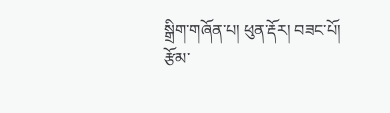སྒྲིག་གཞོན་པ། ཕུན་རྡོར། བཟང་པོ།
རྩོམ་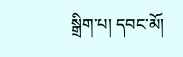སྒྲིག་པ། དབང་མོ།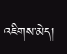འཇིགས་མེད།